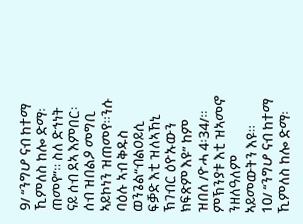9/ “ንግሆ ናብ ከተማ ኺምለስ ከሎ ድማ፡ ጠመየ”። ስለ ድኅነት ናይ ሰብ ደኣ እምበር፡ ሰብ ዝበልዖ መግቢ ኣይኮነን ዝጠመየ።ንሱ ባዕሉ ኣብ ቅዱስ ወንጌል“ብልዐይሲ ፍቓድ እቲ ዝለኣኸኒ ኽገብር ዕዮኡውን ክፍጽም እዩ” ከም ዝበለ /ዮሓ 4፡34/። ምኽንያቱ እቲ ዝኣመኖ ንዘለዓለም ኣይመውትን እዩ።
10/ “ንግሆ ናብ ከተማ ኺምለስ ከሎ ድማ፡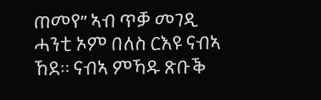ጠመየ” ኣብ ጥቓ መገዲ ሓንቲ ኦም በለስ ርእዩ ናብኣ ኸደ። ናብኣ ምኻዱ ጽቡቕ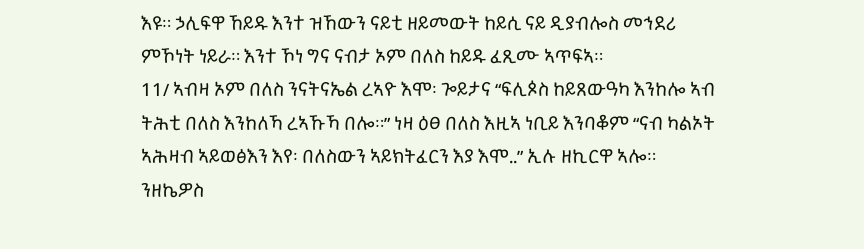እዩ። ኃሊፍዋ ኸይዱ እንተ ዝኸውን ናይቲ ዘይመውት ከይሲ ናይ ዲያብሎስ መኅደሪ ምኾነት ነይራ። እንተ ኾነ ግና ናብታ ኦም በለስ ከይዱ ፈጺሙ ኣጥፍኣ።
11/ ኣብዛ ኦም በለስ ንናትናኤል ረኣዮ እሞ፡ ጐይታና “ፍሊጶስ ከይጸውዓካ እንከሎ ኣብ ትሕቲ በለስ እንከለኻ ረኣኹኻ በሎ።” ነዛ ዕፀ በለስ እዚኣ ነቢይ እንባቆም “ናብ ካልኦት ኣሕዛብ ኣይወፅእን እየ፡ በለስውን ኣይክትፈርን እያ እሞ..” ኢሉ ዘኪርዋ ኣሎ። ንዘኬዎስ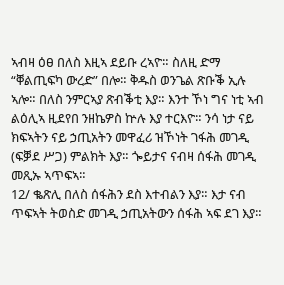ኣብዛ ዕፀ በለስ እዚኣ ደይቡ ረኣዮ። ስለዚ ድማ “ቐልጢፍካ ውረድ” በሎ። ቅዱስ ወንጌል ጽቡቕ ኢሉ ኣሎ። በለስ ንምርኣያ ጽብቕቲ እያ። እንተ ኾነ ግና ነቲ ኣብ ልዕሊኣ ዚደየበ ንዘኬዎስ ኵሉ እያ ተርእዮ። ንሳ ነታ ናይ ክፍኣትን ናይ ኃጢአትን መዋፈሪ ዝኾነት ገፋሕ መገዲ (ፍቓደ ሥጋ) ምልክት እያ። ጐይታና ናብዛ ሰፋሕ መገዲ መጺኡ ኣጥፍኣ።
12/ ቈጽሊ በለስ ሰፋሕን ደስ እተብልን እያ። እታ ናብ ጥፍኣት ትወስድ መገዲ ኃጢአትውን ሰፋሕ ኣፍ ደገ እያ።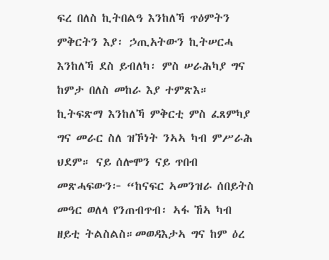ፍረ በለስ ኪትበልዓ እንከለኻ ጥዕምትን ምቅርትን እያ፡ ኃጢአትውን ኪትሠርሓ እንከለኻ ደስ ይብለካ፡ ምስ ሠራሕካያ ግና ከምታ በለስ መከራ እያ ተምጽእ። ኪትፍጽማ እንከለኻ ምቅርቲ ምስ ፈጸምካያ ግና መራር ስለ ዝኾነት ንኣኣ ካብ ምሥራሕ ህደም። ናይ ሰሎሞን ናይ ጥበብ መጽሓፍውን፦ “ከናፍር ኣመንዝራ ሰበይትስ መዓር ወለላ የንጠብጥብ፡ ኣፋ ኸኣ ካብ ዘይቲ ትልስልስ።መወዳእታኣ ግና ከም ዕረ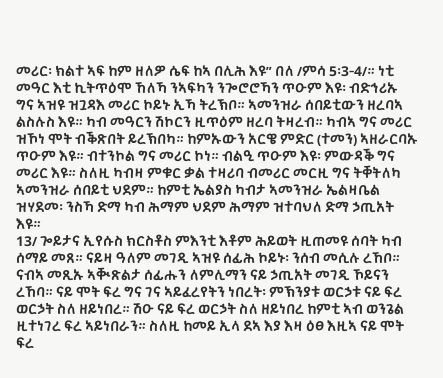መሪር፡ ክልተ ኣፍ ከም ዘለዎ ሴፍ ከኣ በሊሕ እዩ” በለ /ምሳ 5፡3-4/። ነቲ መዓር እቲ ኪትጥዕሞ ኸለኻ ንኣፍካን ንጐሮሮኻን ጥዑም እዩ፡ ብድኅሪኡ ግና ኣዝዩ ዝጓዳእ መሪር ኮይኑ ኢኻ ትረኽቦ። ኣመንዝራ ሰበይቲውን ዘረባኣ ልስሉስ እዩ። ካብ መዓርን ሽኮርን ዚጥዕም ዘረባ ትዛረብ። ካብኣ ግና መሪር ዝኾነ ሞት ብቕጽበት ይረኽበካ። ከምኡውን አርዌ ምድር (ተመን) ኣዘራርባኡ ጥዑም እዩ። ብተንኮል ግና መሪር ኮነ። ብልዒ ጥዑም እዩ፡ ምውዳቕ ግና መሪር እዩ። ስለዚ ካብዛ ምቁር ቃል ተዛሪባ ብመሪር መርዚ ግና ትቐትለካ ኣመንዝራ ሰበይቲ ህደም። ከምቲ ኤልያስ ካብታ ኣመንዝራ ኤልዛቤል ዝሃደመ፡ ንስኻ ድማ ካብ ሕማም ህደም ሕማም ዝተባህለ ድማ ኃጢአት እዩ።
13/ ጐይታና ኢየሱስ ክርስቶስ ምእንቲ እቶም ሕይወት ዚጠመዩ ሰባት ካብ ሰማይ መጸ። ናይዛ ዓለም መገዲ ኣዝዩ ሰፊሕ ኮይኑ፡ ንሰብ መሲሉ ረኸቦ። ናብኣ መጺኡ ኣቚጽልታ ሰፊሑን ለምሊማን ናይ ኃጢአት መገዲ ኾይናን ረኸባ። ናይ ሞት ፍረ ግና ገና ኣይፈረየትን ነበረት፡ ምኽንያቱ ወርኃቱ ናይ ፍረ ወርኃት ስለ ዘይነበረ። ሽዑ ናይ ፍረ ወርኃት ስለ ዘይነበረ ከምቲ ኣብ ወንጌል ዚተነገረ ፍረ ኣይነበራን። ስለዚ ከመይ ኢላ ደኣ እያ እዛ ዕፀ እዚኣ ናይ ሞት ፍረ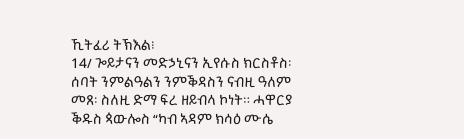ኺትፈሪ ትኽእል፧
14/ ጐይታናን መድኃኒናን ኢየሱስ ክርስቶስ፡ ሰባት ንምልዓልን ንምቕዳስን ናብዚ ዓለም መጸ፡ ስለዚ ድማ ፍረ ዘይብላ ኮነት። ሓዋርያ ቕዱስ ጳውሎስ “ካብ ኣዳም ክሳዕ ሙሴ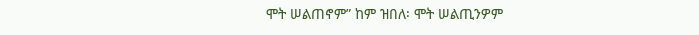ሞት ሠልጠኖም” ከም ዝበለ፡ ሞት ሠልጢንዎም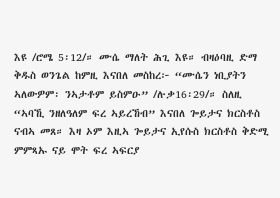እዩ /ሮሜ 5፡12/። ሙሴ ማለት ሕጊ እዩ። ብዛዕባዚ ድማ ቅዱስ ወንጌል ከምዚ እናበለ መስከረ፦ “ሙሴን ነቢያትን ኣለውዎም፡ ንኣታቶም ይስምዑ” /ሉቃ16፡29/። ስለዚ “ኣባኺ ንዘለዓለም ፍረ ኣይረኸብ” እናበለ ጐይታና ክርስቶስ ናብኣ መጸ። እዛ ኦም እዚኣ ጐይታና ኢየሱስ ክርስቶስ ቅድሚ ምምጻኡ ናይ ሞት ፍረ ኣፍርያ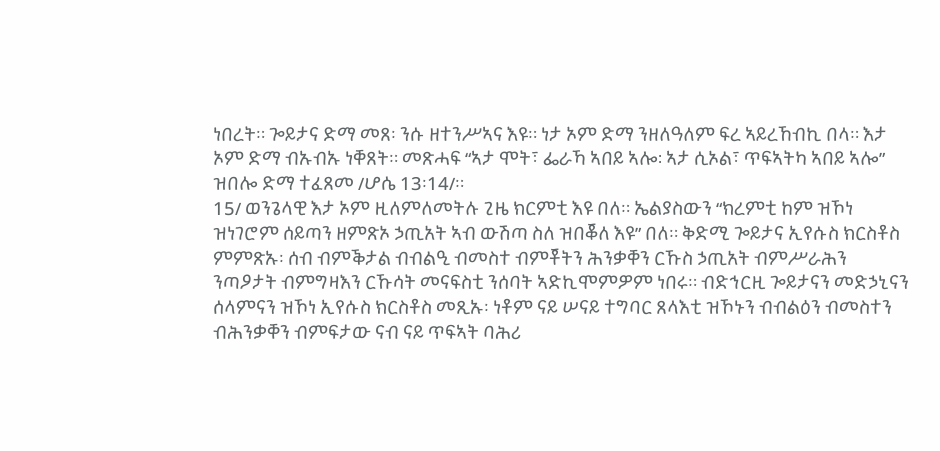ነበረት። ጐይታና ድማ መጸ፡ ንሱ ዘተንሥኣና እዩ። ነታ ኦም ድማ ንዘለዓለም ፍረ ኣይረኸብኪ በላ። እታ ኦም ድማ ብኡብኡ ነቐጸት። መጽሓፍ “ኣታ ሞት፣ ፌራኻ ኣበይ ኣሎ∶ ኣታ ሲኦል፣ ጥፍኣትካ ኣበይ ኣሎ” ዝበሎ ድማ ተፈጸመ /ሆሴ 13፡14/።
15/ ወንጌላዊ እታ ኦም ዚለምለመትሉ ጊዜ ክርምቲ እዩ በለ። ኤልያስውን “ክረምቲ ከም ዝኾነ ዝነገሮም ሰይጣን ዘምጽኦ ኃጢአት ኣብ ውሽጣ ስለ ዝበቖለ እዩ” በለ። ቅድሚ ጐይታና ኢየሱስ ክርስቶስ ምምጽኡ፡ ሰብ ብምቕታል ብብልዒ ብመስተ ብምቾትን ሕንቃቐን ርኹስ ኃጢአት ብምሥራሕን ንጣዖታት ብምግዛእን ርኹሳት መናፍስቲ ንሰባት ኣድኪሞምዎም ነበሩ። ብድኅርዚ ጐይታናን መድኃኒናን ሰላምናን ዝኾነ ኢየሱስ ክርስቶስ መጺኡ፡ ነቶም ናይ ሠናይ ተግባር ጸላእቲ ዝኾኑን ብብልዕን ብመስተን ብሕንቃቐን ብምፍታው ናብ ናይ ጥፍኣት ባሕሪ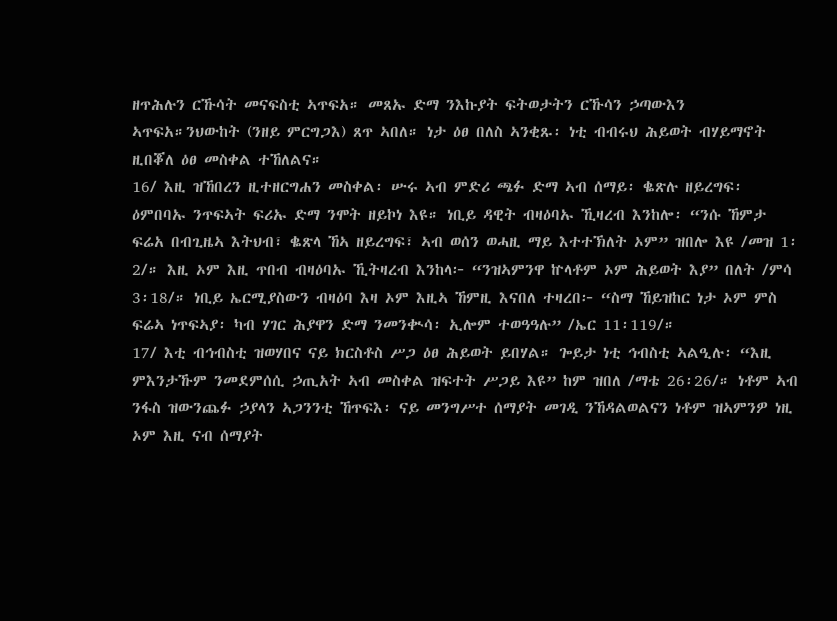ዘጥሕሉን ርኹሳት መናፍስቲ ኣጥፍአ። መጸኡ ድማ ንእኩያት ፍትወታትን ርኹሳን ኃጣውእን ኣጥፍአ።ንህውከት (ንዘይ ምርግጋእ) ጸጥ ኣበለ። ነታ ዕፀ በለስ ኣንቂጹ፡ ነቲ ብብሩህ ሕይወት ብሃይማኖት ዚበቖለ ዕፀ መስቀል ተኸለልና።
16/ እዚ ዝኸበረን ዚተዘርግሐን መስቀል፡ ሡሩ ኣብ ምድሪ ጫፉ ድማ ኣብ ሰማይ፡ ቈጽሉ ዘይረግፍ፡ ዕምበባኡ ንጥፍኣት ፍሪኡ ድማ ንሞት ዘይኮነ እዩ። ነቢይ ዳዊት ብዛዕባኡ ኺዛረብ እንከሎ፡ “ንሱ ኸምታ ፍሬአ በብጊዜኣ እትህብ፣ ቈጽላ ኸኣ ዘይረግፍ፣ ኣብ ወሰን ወሓዚ ማይ እተተኽለት ኦም” ዝበሎ እዩ /መዝ 1፡2/። እዚ ኦም እዚ ጥበብ ብዛዕባኡ ኺትዛረብ እንከላ፦ “ንዝኣምንዋ ኵላቶም ኦም ሕይወት እያ” በለት /ምሳ 3፡18/። ነቢይ ኤርሚያስውን ብዛዕባ እዛ ኦም እዚኣ ኸምዚ እናበለ ተዛረበ፦ “ስማ ኸይዝከር ነታ ኦም ምስ ፍሬኣ ነጥፍኣያ፡ ካብ ሃገር ሕያዋን ድማ ንመንቊሳ፡ ኢሎም ተወዓዓሉ” /ኤር 11፡119/።
17/ እቲ ብኅብስቲ ዝወሃበና ናይ ክርስቶስ ሥጋ ዕፀ ሕይወት ይበሃል። ጐይታ ነቲ ኅብስቲ ኣልዒሉ፡ “እዚ ምእንታኹም ንመደምሰሲ ኃጢአት ኣብ መስቀል ዝፍተት ሥጋይ እዩ” ከም ዝበለ /ማቴ 26፡26/። ነቶም ኣብ ንፋስ ዝውንጨፉ ኃያላን ኣጋንንቲ ኸጥፍእ፡ ናይ መንግሥተ ሰማያት መገዲ ንኸዳልወልናን ነቶም ዝኣምንዎ ነዚ ኦም እዚ ናብ ሰማያት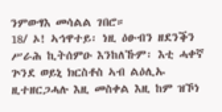ንምውፃእ መሳልል ገበሮ።
18/ ኦ! ኣኅዋተይ፡ ነዚ ዕፁብን ዘደንቕን ሥራሕ ኪትሰምዑ እንከለኹም፡ እቲ ሓቀኛ ጕንደ ወይኒ ክርስቶስ ኣብ ልዕሊኡ ዚተዘርጋሓሉ እዚ መስቀል እዚ ከም ዝኾነ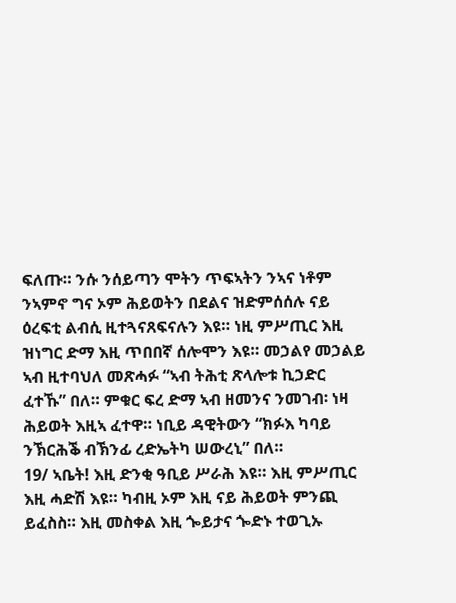ፍለጡ። ንሱ ንሰይጣን ሞትን ጥፍኣትን ንኣና ነቶም ንኣምኖ ግና ኦም ሕይወትን በደልና ዝድምሰሰሉ ናይ ዕረፍቲ ልብሲ ዚተጓናጸፍናሉን እዩ። ነዚ ምሥጢር እዚ ዝነግር ድማ እዚ ጥበበኛ ሰሎሞን እዩ። መኃልየ መኃልይ ኣብ ዚተባህለ መጽሓፉ “ኣብ ትሕቲ ጽላሎቱ ኪኃድር ፈተኹ” በለ። ምቁር ፍረ ድማ ኣብ ዘመንና ንመገብ፡ ነዛ ሕይወት እዚኣ ፈተዋ። ነቢይ ዳዊትውን “ክፉእ ካባይ ንኽርሕቕ ብኽንፊ ረድኤትካ ሠውረኒ” በለ።
19/ ኣቤት! እዚ ድንቂ ዓቢይ ሥራሕ እዩ። እዚ ምሥጢር እዚ ሓድሽ እዩ። ካብዚ ኦም እዚ ናይ ሕይወት ምንጪ ይፈስስ። እዚ መስቀል እዚ ጐይታና ጐድኑ ተወጊኡ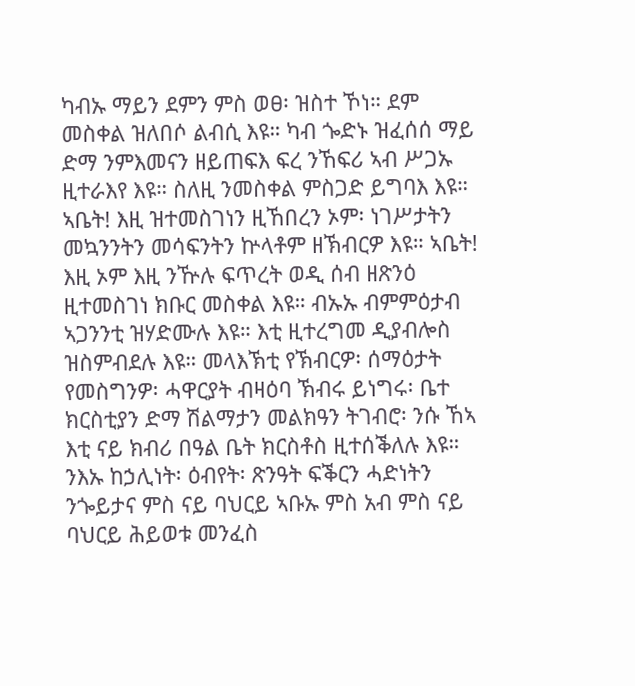ካብኡ ማይን ደምን ምስ ወፀ፡ ዝስተ ኾነ። ደም መስቀል ዝለበሶ ልብሲ እዩ። ካብ ጐድኑ ዝፈሰሰ ማይ ድማ ንምእመናን ዘይጠፍእ ፍረ ንኸፍሪ ኣብ ሥጋኡ ዚተራእየ እዩ። ስለዚ ንመስቀል ምስጋድ ይግባእ እዩ። ኣቤት! እዚ ዝተመስገነን ዚኸበረን ኦም፡ ነገሥታትን መኳንንትን መሳፍንትን ኵላቶም ዘኽብርዎ እዩ። ኣቤት! እዚ ኦም እዚ ንዅሉ ፍጥረት ወዲ ሰብ ዘጽንዕ ዚተመስገነ ክቡር መስቀል እዩ። ብኡኡ ብምምዕታብ ኣጋንንቲ ዝሃድሙሉ እዩ። እቲ ዚተረግመ ዲያብሎስ ዝስምብደሉ እዩ። መላእኽቲ የኽብርዎ፡ ሰማዕታት የመስግንዎ፡ ሓዋርያት ብዛዕባ ኽብሩ ይነግሩ፡ ቤተ ክርስቲያን ድማ ሽልማታን መልክዓን ትገብሮ፡ ንሱ ኸኣ እቲ ናይ ክብሪ በዓል ቤት ክርስቶስ ዚተሰቕለሉ እዩ። ንእኡ ከኃሊነት፡ ዕብየት፡ ጽንዓት ፍቕርን ሓድነትን ንጐይታና ምስ ናይ ባህርይ ኣቡኡ ምስ አብ ምስ ናይ ባህርይ ሕይወቱ መንፈስ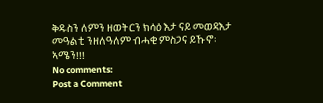ቅዱስን ለምን ዘወትርን ክሳዕ እታ ናይ መወዳእታ መዓልቲ ንዘለዓለም ብሓቂ ምስጋና ይኹኖ፡ ኣሜን!!!
No comments:
Post a Comment